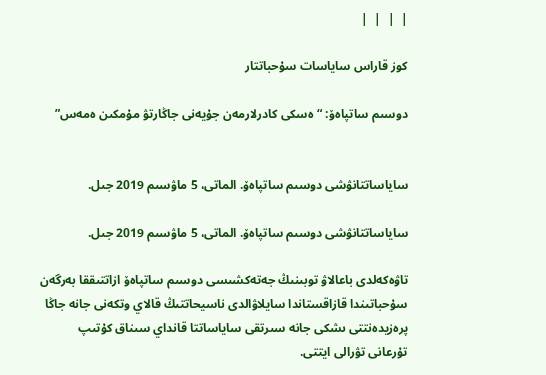|  |  |  |

كوز قاراس ساياسات سۇحباتتار

دوسىم ساتپاەۆ: “ەسكى كادرلارمەن جۇيەنى جاڭارتۋ مۇمكىن ەمەس”


ساياساتتانۋشى دوسىم ساتپاەۆ. الماتى، 5 ماۋسىم 2019 جىل.

ساياساتتانۋشى دوسىم ساتپاەۆ. الماتى، 5 ماۋسىم 2019 جىل.

تاۋەكەلدى باعالاۋ توبىنىڭ جەتەكشىسى دوسىم ساتپاەۆ ازاتتىققا بەرگەن سۇحباتىندا قازاقستاندا سايلاۋالدى ناسيحاتتىڭ قالاي وتكەنى جانە جاڭا پرەزيدەنتتى ىشكى جانە سىرتقى ساياساتتا قانداي سىناق كۇتىپ تۇرعانى تۋرالى ايتتى.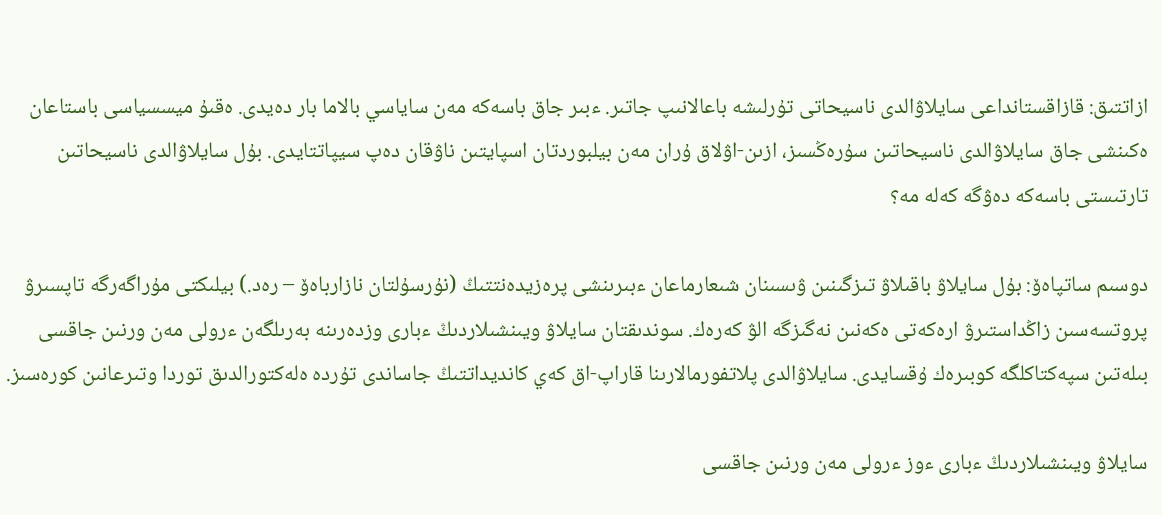ازاتتىق: قازاقستانداعى سايلاۋالدى ناسيحاتى تۇرلىشە باعالانىپ جاتىر. ءبىر جاق باسەكە مەن ساياسي بالاما بار دەيدى. ەقىۇ ميسسياسى باستاعان ەكىنشى جاق سايلاۋالدى ناسيحاتىن سۇرەڭسىز، ازىن-اۋلاق ۇران مەن بيلبوردتان اسپايتىن ناۋقان دەپ سيپاتتايدى. بۇل سايلاۋالدى ناسيحاتىن تارتىستى باسەكە دەۋگە كەلە مە؟

دوسىم ساتپاەۆ: بۇل سايلاۋ باقىلاۋ تىزگىنىن ۋىسىنان شىعارماعان ءبىرىنشى پرەزيدەنتتىڭ (نۇرسۇلتان نازارباەۆ – رەد.) بيلىكتى مۇراگەرگە تاپسىرۋ پروتسەسىن زاڭداستىرۋ ارەكەتى ەكەنىن نەگىزگە الۋ كەرەك. سوندىقتان سايلاۋ ويىنشىلاردىڭ ءبارى وزدەرىنە بەرىلگەن ءرولى مەن ورنىن جاقسى بىلەتىن سپەكتاكلگە كوبىرەك ۇقسايدى. سايلاۋالدى پلاتفورمالارىنا قاراپ-اق كەي كانديداتتىڭ جاساندى تۇردە ەلەكتورالدىق توردا وتىرعانىن كورەسىز.

سايلاۋ ويىنشىلاردىڭ ءبارى ءوز ءرولى مەن ورنىن جاقسى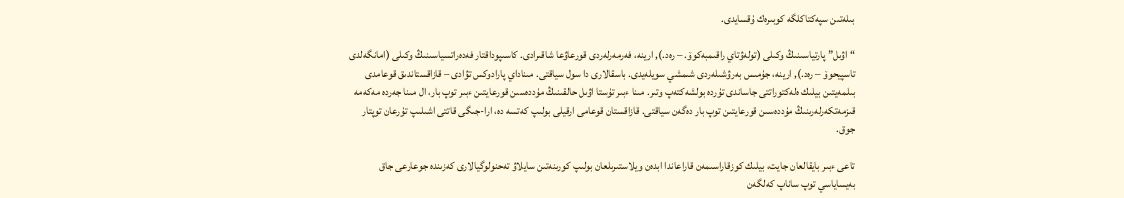بىلەتىن سپەكتاكلگە كوبىرەك ۇقسايدى.

“اۋىل” پارتياسىنىڭ وكىلى (تولەۋتاي راقىمبەكوۆ. – رەد.), ارينە، فەرمەرلەردى قورعاۋعا شاقىرادى. كاسىپوداقتار فەدەراتسياسىنىڭ وكىلى (امانگەلدى تاسپيحوۆ – رەد.), ارينە، جۇمىس بەرۋشىلەردى شىمشي سويلەيدى. باسقالارى دا سول سياقتى. مىناداي پارادوكس تۋادى – قازاقستاندىق قوعامدى بىلمەيتىن بيلىك ەلەكتوراتتى جاساندى تۇردە بولشەكتەپ وتىر. مىنا ءبىر تۇستا اۋىل حالقىنىڭ مۇددەسىن قورعايتىن ءبىر توپ بار، ال مىنا جەردە مەكەمە قىزمەتكەرلەرىنىڭ مۇددەسىن قورعايتىن توپ بار دەگەن سياقتى. قازاقستان قوعامى ارقيلى بولىپ كەتسە دە، ارا-جىگى قاتتى اشىلىپ تۇرعان توپتار جوق.

تاعى ءبىر بايقالعان جايت، بيلىك كوزقاراسىمەن قاراعاندا ابدەن ويلاستىرىلعان بولىپ كورىنەتىن سايلاۋ تەحنولوگيالارى كەزىندە جوعارعى جاق بەيساياسي توپ ساناپ كەلگەن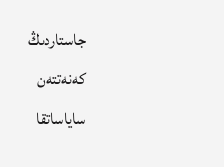جاستاردىڭ كەنەتتەن ساياساتقا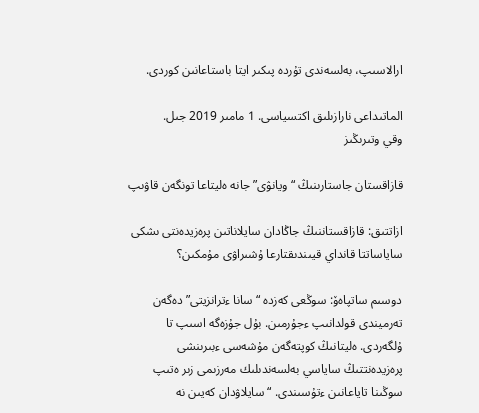ارالاسىپ، بەلسەندى تۇردە پىكىر ايتا باستاعانىن كوردى.

الماتىداعى نارازىلىق اكتسياسى. 1 مامىر 2019 جىل.
وقي وتىرىڭىز

قازاقستان جاستارىنىڭ “ويانۋى” جانە ەليتاعا تونگەن قاۋىپ

ازاتتىق: قازاقستاننىڭ جاڭادان سايلاناتىن پرەزيدەنتى ىشكى ساياساتتا قانداي قيىندىقتارعا ۇشىراۋى مۇمكىن؟

دوسىم ساتپاەۆ: سوڭعى كەزدە “سانا ءترانزيتى” دەگەن تەرميندى قولدانىپ ءجۇرمىن. بۇل جۇزەگە اسىپ تا ۇلگەردى. ەليتانىڭ كوپتەگەن مۇشەسى ءبىرىنشى پرەزيدەنتتىڭ ساياسي بەلسەندىلىك مەرزىمى زىر ەتىپ سوڭىنا تاياعانىن ءتۇسىندى. “سايلاۋدان كەيىن نە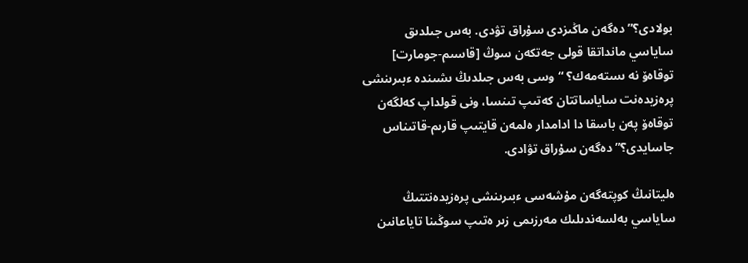بولادى؟” دەگەن ماڭىزدى سۇراق تۋدى. بەس جىلدىق ساياسي مانداتقا قولى جەتكەن سوڭ [قاسىم-جومارت] توقاەۆ نە ىستەمەك؟ “وسى بەس جىلدىڭ ىشىندە ءبىرىنشى پرەزيدەنت ساياساتتان كەتىپ تىنسا، ونى قولداپ كەلگەن توقاەۆ پەن باسقا دا ادامدار ەلمەن قايتىپ قارىم-قاتىناس جاسايدى؟” دەگەن سۇراق تۋادى.

ەليتانىڭ كوپتەگەن مۇشەسى ءبىرىنشى پرەزيدەنتتىڭ ساياسي بەلسەندىلىك مەرزىمى زىر ەتىپ سوڭىنا تاياعانىن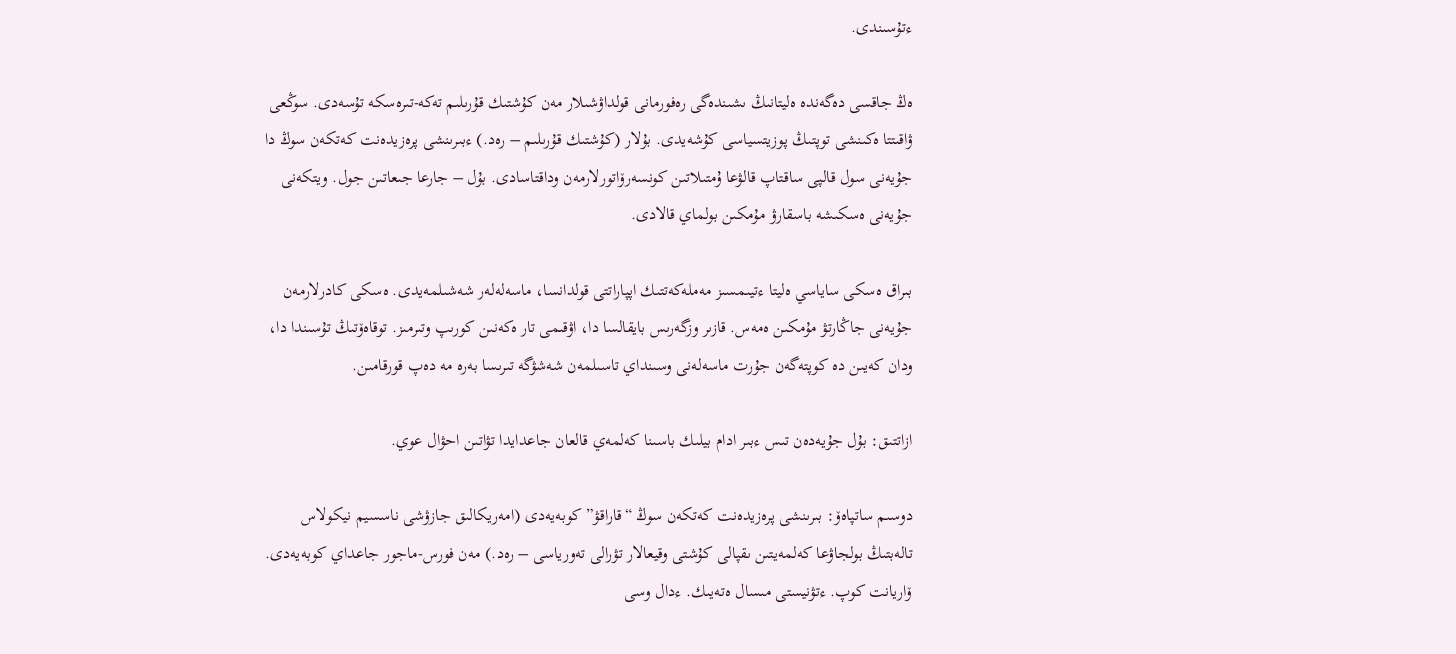ءتۇسىندى.

ەڭ جاقسى دەگەندە ەليتانىڭ ىشىندەگى رەفورمانى قولداۋشىلار مەن كۇشتىك قۇرىلىم تەكە-تىرەسكە تۇسەدى. سوڭعى ۋاقىتتا ەكىنشى توپتىڭ پوزيتسياسى كۇشەيدى. بۇلار (كۇشتىك قۇرىلىم – رەد.) ءبىرىنشى پرەزيدەنت كەتكەن سوڭ دا جۇيەنى سول قالپى ساقتاپ قالۋعا ۇمتىلاتىن كونسەرۆاتورلارمەن وداقتاسادى. بۇل – جارعا جىعاتىن جول. ويتكەنى جۇيەنى ەسكىشە باسقارۋ مۇمكىن بولماي قالادى.

بىراق ەسكى ساياسي ەليتا ءتيىمسىز مەملەكەتتىك اپپاراتتى قولدانسا، ماسەلەلەر شەشىلمەيدى. ەسكى كادرلارمەن جۇيەنى جاڭارتۋ مۇمكىن ەمەس. قازىر وزگەرىس بايقالسا دا، اۋقىمى تار ەكەنىن كورىپ وتىرمىز. توقاەۆتىڭ تۇسىندا دا، ودان كەيىن دە كوپتەگەن جۇرت ماسەلەنى وسىنداي تاسىلمەن شەشۋگە تىرىسا بەرە مە دەپ قورقامىن.

ازاتتىق: بۇل جۇيەدەن تىس ءبىر ادام بيلىك باسىنا كەلمەي قالعان جاعدايدا تۋاتىن احۋال عوي.

دوسىم ساتپاەۆ: بىرىنشى پرەزيدەنت كەتكەن سوڭ “قاراقۋ” كوبەيەدى (امەريكالىق جازۋشى ناسسيم نيكولاس تالەبتىڭ بولجاۋعا كەلمەيتىن ىقپالى كۇشتى وقيعالار تۋرالى تەورياسى – رەد.) مەن فورس-ماجور جاعداي كوبەيەدى. ۆاريانت كوپ. ءتۋنيستى مىسال ەتەيىك. ءدال وسى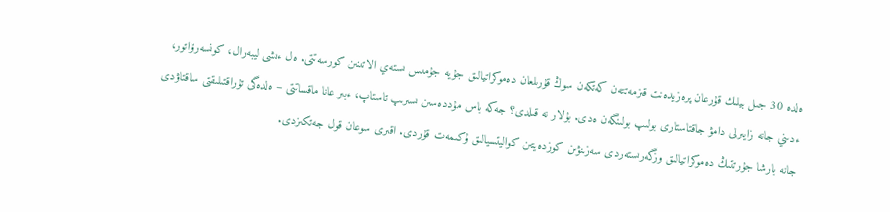ەلدە 30 جىل بيلىك قۇرعان پرەزيدەنت قىزمەتتەن كەتكەن سوڭ قۇرىلعان دەموكراتيالىق جۇيە جۇمىس ىستەي الاتىنىن كورسەتتى. ەل ءىشى ليبەرال، كونسەرۆاتور، ءدىني جانە زايىرلى دامۋ جاقتاستارى بولىپ بولىنگەن ەدى. بۇلار نە قىلدى؟ جەكە باس مۇددەسىن ىسىرىپ تاستاپ، ءبىر عانا ماقساتتى – ەلدەگى تۇراقتىلىقتى ساقتاۋدى جانە بارشا جۇرتتىڭ دەموكراتيالىق وزگەرىستەردى سەزىنۋىن كوزدەيتىن كواليتسيالىق ۇكىمەت قۇردى. اقىرى سوعان قول جەتكىزدى.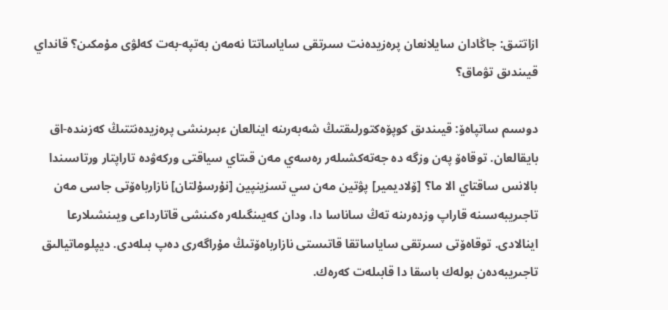ازاتتىق: جاڭادان سايلانعان پرەزيدەنت سىرتقى ساياساتتا نەمەن بەتپە-بەت كەلۋى مۇمكىن؟ قانداي قيىندىق تۋماق؟

دوسىم ساتپاەۆ: قيىندىق كوپۆەكتورلىقتىڭ شەبەرىنە اينالعان ءبىرىنشى پرەزيدەنتتىڭ كەزىندە-اق بايقالعان. توقاەۆ پەن وزگە دە جەتەكشىلەر رەسەي مەن قىتاي سياقتى وركەۋدە تاراپتار ورتاسىندا بالانس ساقتاي الا ما؟ [ۆلاديمير] پۋتين مەن سي تسزينپين [نۇرسۇلتان] نازارباەۆتى جاسى مەن تاجىريبەسىنە قاراپ وزدەرىنە تەڭ ساناسا دا، ودان كەيىنگىلەر ەكىنشى قاتارداعى ويىنشىلارعا اينالادى. توقاەۆتى سىرتقى ساياساتقا قاتىستى نازارباەۆتىڭ مۇراگەرى دەپ بىلەدى. ديپلوماتيالىق تاجىريبەدەن بولەك باسقا دا قابىلەت كەرەك.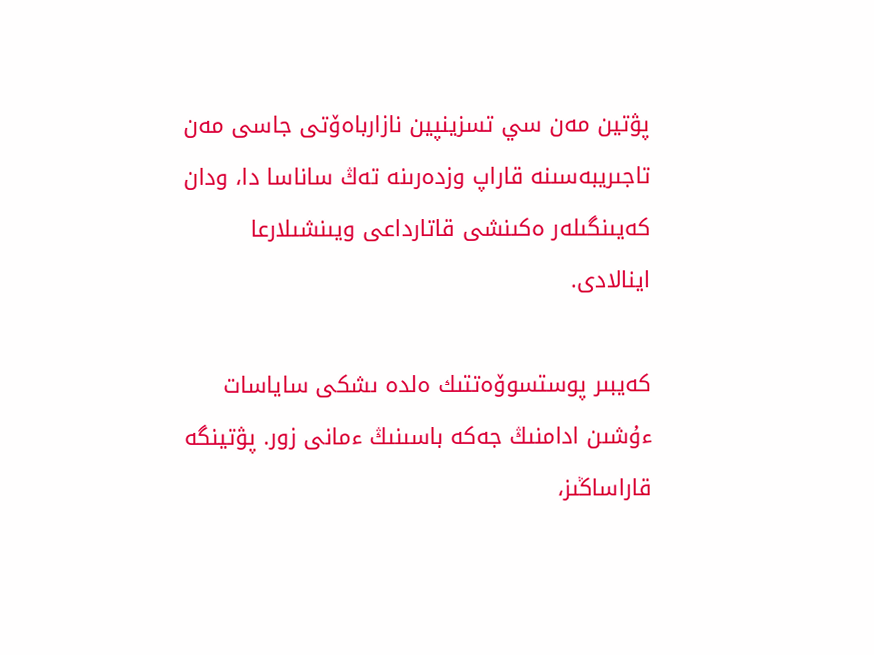پۋتين مەن سي تسزينپين نازارباەۆتى جاسى مەن تاجىريبەسىنە قاراپ وزدەرىنە تەڭ ساناسا دا، ودان كەيىنگىلەر ەكىنشى قاتارداعى ويىنشىلارعا اينالادى.

كەيبىر پوستسوۆەتتىك ەلدە ىشكى ساياسات ءۇشىن ادامنىڭ جەكە باسىنىڭ ءمانى زور. پۋتينگە قاراساڭىز،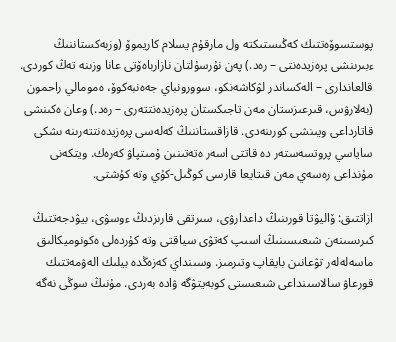پوستسوۆەتتىك كەڭىستىكتە ول مارقۇم يسلام كاريموۆ (وزبەكستاننىڭ ءبىرىنشى پرەزيدەنتى – رەد.) پەن نۇرسۇلتان نازارباەۆتى عانا وزىنە تەڭ كوردى. قالعاندارى – الەكساندر لۋكاشەنكو، سوورونباي جەەنبەكوۆ، ەمومالي راحمون (بەلارۋس، قىرعىزستان مەن تاجىكستان پرەزيدەنتتەرى – رەد.) وعان ەكىنشى قاتارداعى ويىنشى كورىنەدى. قازاقستاننىڭ كەلەسى پرەزيدەنتتەرىنە ىشكى ساياسي پروتسەستەر دە قاتتى اسەر ەتەتىنىن ۇمىتپاۋ كەرەك. ويتكەنى مۇنداعى رەسەي مەن قىتايعا قارسى كوڭىل-كۇي وتە كۇشتى.

ازاتتىق: ۆاليۋتا قورىنىڭ داعدارۋى، سىرتقى قارىزدىڭ ءوسۋى، بيۋدجەتتىڭ كىرىسىنەن شىعىسىنىڭ اسىپ كەتۋى سياقتى وتە كۇردەلى ەكونوميكالىق ماسەلەلەر تۋعانىن بايقاپ وتىرمىز. وسىنداي كەزەڭدە بيلىك الەۋمەتتىك قورعاۋ سالاسىنداعى شىعىستى كوبەيتۋگە ۋادە بەردى. مۇنىڭ سوڭى نەگە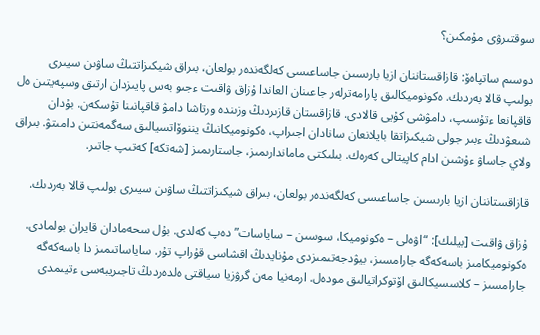سوقتىرۋى مۇمكىن؟

دوسىم ساتپاەۆ: قازاقستاننان ازيا بارىسىن جاساعىسى كەلگەندەر بولعان، بىراق شيكىزاتتىڭ ساۋىن سيىرى بولىپ قالا بەردىك. ەكونوميكالىق پارامەترلەر جاعىنان العاندا ۇزاق ۋاقىت ءجىو بەس پايىزدان ارتىق وسپەيتىن ەل قاقپانعا ءتۇسىپ، دامۋشى كۇيى قالادى. قازاقستان قازىردىڭ وزىندە ورتاشا دامۋ قاقپانىنا تۇسكەن. بۇدان شىعۋدىڭ ءبىر جولى شيكىزاتقا بايلانعان سانادان اجىراپ، ەكونوميكانىڭ يننوۆاتسيالىق سەگمەنتىن دامىتۋ. بىراق ولاي جاساۋ ءۇشىن ادام كاپيتالى كەرەك. بىلىكتى ماماندارىمىز، جاستارىمىز [شەتكە] كەتىپ جاتىر.

قازاقستاننان ازيا بارىسىن جاساعىسى كەلگەندەر بولعان، بىراق شيكىزاتتىڭ ساۋىن سيىرى بولىپ قالا بەردىك.

ۇزاق ۋاقىت [بيلىك]: “اۋەلى – ەكونوميكا، سوسىن – ساياسات” دەپ كەلدى. بۇل سحەمادان قايران بولمادى. ەكونوميكامىز باسەكەگە جارامسىز، بيۋدجەتىمىزدى مۇنايدىڭ اقشاسى قۇراپ تۇر. ساياساتىمىز دا باسەكەگە جارامسىز – كلاسسيكالىق اۆتوكراتيالىق مودەل. ارمەنيا مەن گرۋزيا سياقتى ەلدەردىڭ تاجىريبەسى ءتيىمدى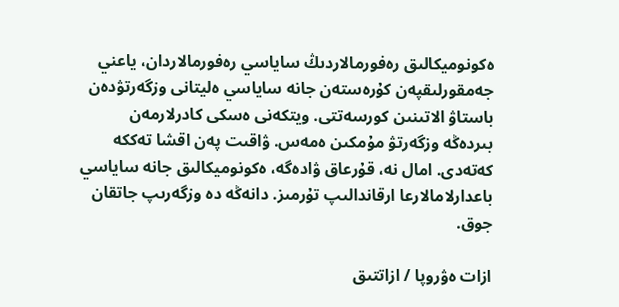ەكونوميكالىق رەفورمالاردىڭ ساياسي رەفورمالاردان، ياعني جەمقورلىقپەن كۇرەستەن جانە ساياسي ەليتانى وزگەرتۋدەن باستاۋ الاتىنىن كورسەتتى. ويتكەنى ەسكى كادرلارمەن بىردەڭە وزگەرتۋ مۇمكىن ەمەس. ۋاقىت پەن اقشا تەككە كەتەدى. امال نە، قۇرعاق ۋادەگە، ەكونوميكالىق جانە ساياسي باعدارلامالارعا ارقاندالىپ تۇرمىز. دانەڭە دە وزگەرىپ جاتقان جوق.

ازات ەۋروپا / ازاتتىق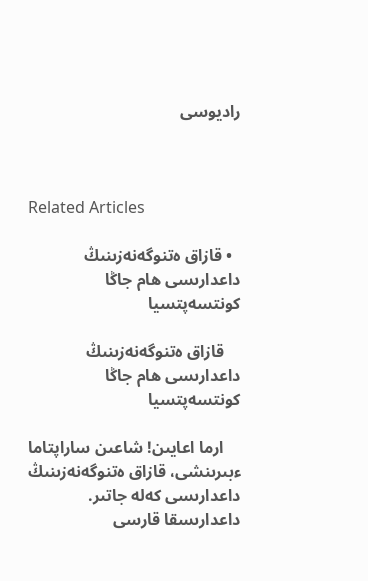راديوسى



Related Articles

  • قازاق ەتنوگەنەزىنىڭ داعدارىسى ھام جاڭا كونتسەپتسيا

    قازاق ەتنوگەنەزىنىڭ داعدارىسى ھام جاڭا كونتسەپتسيا

    ارما اعايىن! شاعىن ساراپتاما ءبىرىنشى، قازاق ەتنوگەنەزىنىڭ داعدارىسى كەلە جاتىر. داعدارىسقا قارسى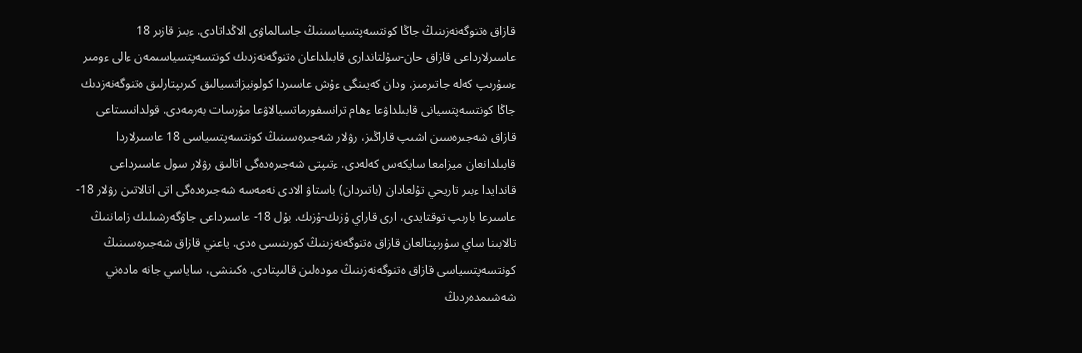قازاق ەتنوگەنەزىنىڭ جاڭا كونتسەپتسياسىنىڭ جاسالماۋى الاڭداتادى. ءبىز قازىر 18 عاسىرلارداعى قازاق حان-سۇلتاندارى قابىلداعان ەتنوگەنەزدىك كونتسەپتسياسىمەن ءالى ءومىر ءسۇرىپ كەلە جاتىرمىز. ودان كەيىنگى ءۇش عاسىردا كولونيزاتسيالىق كىرىپتارلىق ەتنوگەنەزدىك جاڭا كونتسەپتسيانى قابىلداۋعا ءھام ترانسفورماتسيالاۋعا مۇرسات بەرمەدى. قولدانىستاعى قازاق شەجىرەسىن اشىپ قاراڭىز، رۋلار شەجىرەسىنىڭ كونتسەپتسياسى 18 عاسىرلاردا قابىلدانعان ميزامعا سايكەس كەلەدى. ءتىپتى شەجىرەدەگى اتالىق رۋلار سول عاسىرداعى قاندايدا ءبىر تاريحي تۇلعادان (باتىردان) باستاۋ الادى نەمەسە شەجىرەدەگى اتى اتالاتىن رۋلار 18- عاسىرعا بارىپ توقتايدى، ارى قاراي ۇزىك-ۇزىك. بۇل 18- عاسىرداعى جاۋگەرشىلىك زاماننىڭ تالابىنا ساي سۇرىپتالعان قازاق ەتنوگەنەزىنىڭ كورىنىسى ەدى. ياعني قازاق شەجىرەسىنىڭ كونتسەپتسياسى قازاق ەتنوگەنەزىنىڭ مودەلىن قالىپتادى. ەكىنشى، ساياسي جانە مادەني شەشىمدەردىڭ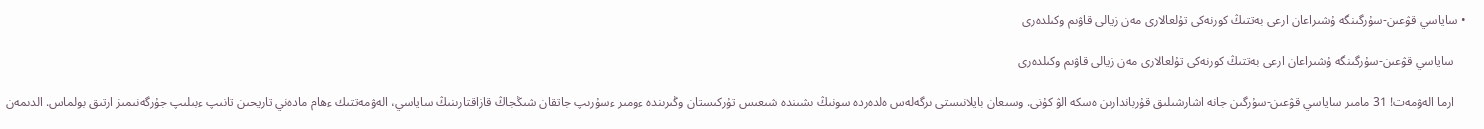• ساياسي قۋعىن-سۇرگىنگە ۇشىراعان ارعى بەتتىڭ كورنەكى تۇلعالارى مەن زيالى قاۋىم وكىلدەرى

    ساياسي قۋعىن-سۇرگىنگە ۇشىراعان ارعى بەتتىڭ كورنەكى تۇلعالارى مەن زيالى قاۋىم وكىلدەرى

    ارما الەۋمەت! 31 مامىر ساياسي قۋعىن-سۇرگىن جانە اشارشىلىق قۇرباندارىن ەسكە الۋ كۇنى. وسىعان بايلانىستى ىرگەلەس ەلدەردە سونىڭ ىشىندە شىعىس تۇركىستان وڭىرىندە ءومىر ءسۇرىپ جاتقان شىڭجاڭ قازاقتارىنىڭ ساياسي، الەۋمەتتىك ءھام مادەني تاريحىن تانىپ ءبىلىپ جۇرگەنىمىز ارتىق بولماس. الدىمەن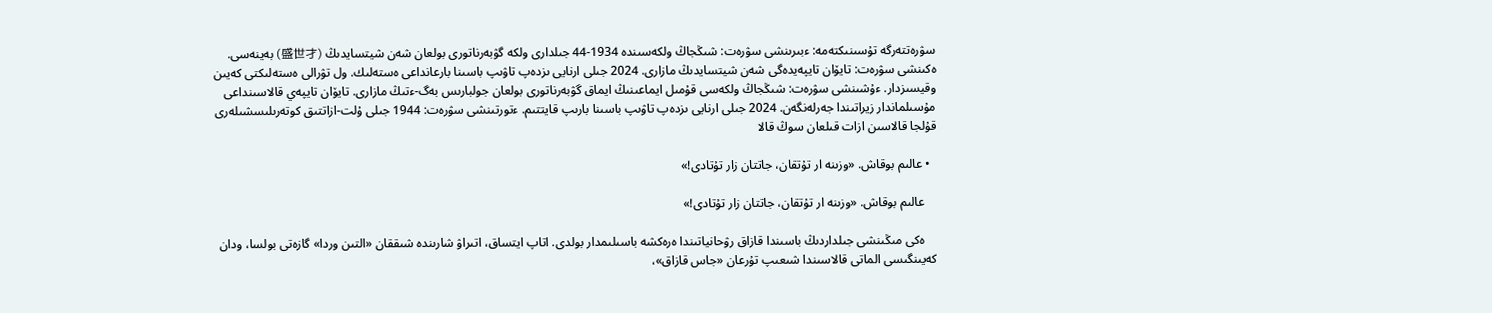سۋرەتتەرگە تۇسىنىكتەمە: ءبىرىنشى سۋرەت: شىڭجاڭ ولكەسىندە 1934-44 جىلدارى ولكە گۋبەرناتورى بولعان شەن شيتسايدىڭ (盛世才) بەينەسى. ەكىنشى سۋرەت: تايۆان تايپەيدەگى شەن شيتسايدىڭ مازارى. 2024 جىلى ارنايى ىزدەپ تاۋىپ باسىنا بارعانداعى ەستەلىك. ول تۋرالى ەستەلىكتى كەيىن وقيسىزدار. ءۇشىنشى سۋرەت: شىڭجاڭ ولكەسى قۇمىل ايماعىنىڭ ايماق گۋبەرناتورى بولعان جولبارىس بەگ-ءتىڭ مازارى. تايۆان تايپەي قالاسىنداعى مۇسىلماندار زيراتىندا جەرلەنگەن. 2024 جىلى ارنايى ىزدەپ تاۋىپ باسىنا بارىپ قايتتىم. ءتورتىنشى سۋرەت: 1944 جىلى ۇلت-ازاتتىق كوتەرىلىسشىلەرى قۇلجا قالاسىن ازات قىلعان سوڭ قالا

  • عالىم بوقاش. «وزىنە ار تۇتقان، جاتتان زار تۇتادى!»

    عالىم بوقاش. «وزىنە ار تۇتقان، جاتتان زار تۇتادى!»

    ەكى مىڭىنشى جىلداردىڭ باسىندا قازاق رۋحانياتىندا ەرەكشە باسىلىمدار بولدى. اتاپ ايتساق، اتىراۋ شارىندە شىققان «التىن وردا» گازەتى بولسا، ودان كەيىنگىسى الماتى قالاسىندا شىعىپ تۇرعان «جاس قازاق»،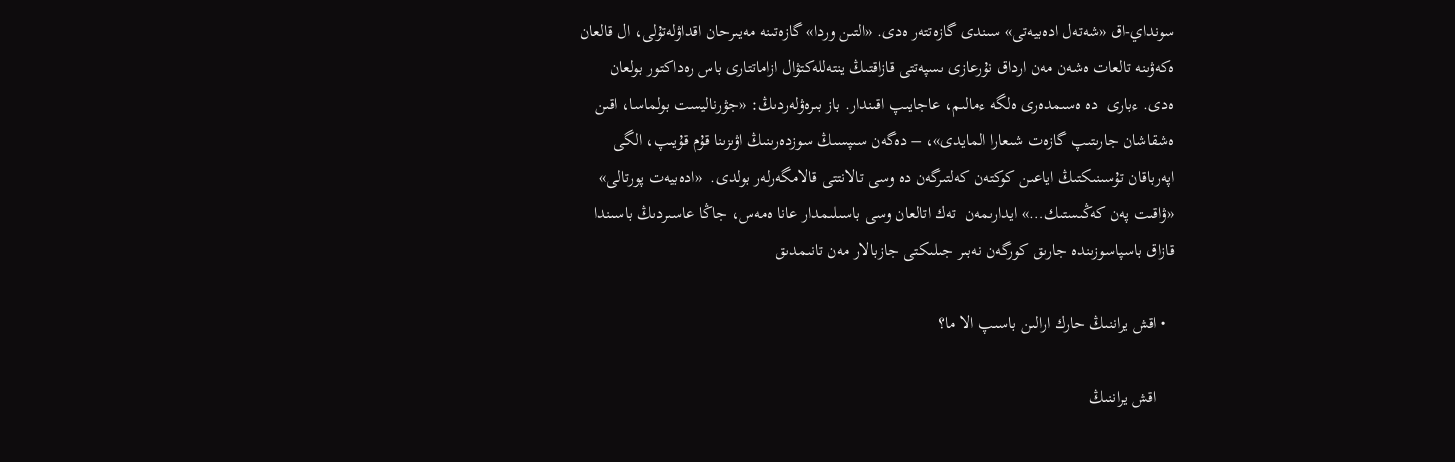سونداي-اق «شەتەل ادەبيەتى» سىندى گازەتتەر ەدى. «التىن وردا» گازەتىنە مەيىرحان اقداۋلەتۇلى، ال قالعان ەكەۋىنە تالعات ەشەن مەن ارداق نۇرعازى ىسپەتتى قازاقتىڭ ينتەللەكتۋال ازاماتتارى باس رەداكتور بولعان ەدى. ءبارى  دە ەسىمدەرى ەلگە ءمالىم، عاجايىپ اقىندار. باز بىرەۋلەردىڭ: «جۋرناليست بولماسا، اقىن ەشقاشان جارىتىپ گازەت شىعارا المايدى»، – دەگەن سىپسىڭ سوزدەرىنىڭ اۋىزىنا قۇم قۇيىپ، الگى اپەرباقان تۇسىنىكتىڭ اياعىن كوكتەن كەلتىرگەن دە وسى تالانتتى قالامگەرلەر بولدى.  «ادەبيەت پورتالى» «ۋاقىت پەن كەڭىستىك…» ايدارىمەن  تەك اتالعان وسى باسىلىمدار عانا ەمەس، جاڭا عاسىردىڭ باسىندا قازاق باسپاسوزىندە جارىق كورگەن نەبىر جىلىكتى جازبالار مەن تانىمدىق

  • اقش يراننىڭ حارك ارالىن باسىپ الا ما؟

    اقش يراننىڭ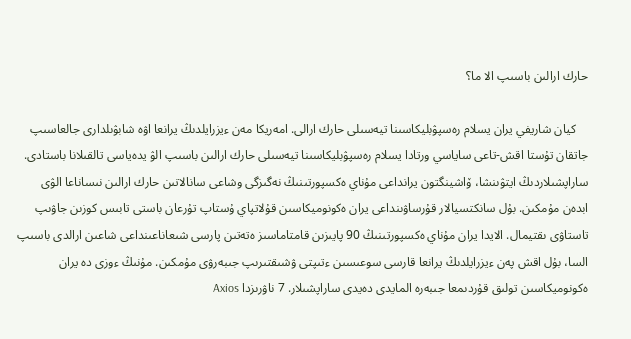حارك ارالىن باسىپ الا ما؟

    كيان شاريفي يران يسلام رەسپۋبليكاسىنا تيەسىلى حارك ارالى. امەريكا مەن ءيزرايلدىڭ يرانعا اۋە شابۋىلدارى جالعاسىپ جاتقان تۇستا اقش-تاعى ساياسي ورتادا يسلام رەسپۋبليكاسىنا تيەسىلى حارك ارالىن باسىپ الۋ يدەياسى تالقىلانا باستادى. ساراپشىلاردىڭ ايتۋىنشا، ۆاشينگتون يرانداعى مۇناي ەكسپورتىنىڭ نەگىزگى وشاعى سانالاتىن حارك ارالىن نىساناعا الۋى ابدەن مۇمكىن. بۇل سانكتسيالار قۇرساۋىنداعى يران ەكونوميكاسىن قۇلاتپاي ۇستاپ تۇرعان باستى تابىس كوزىن جاۋىپ تاستاۋى ىقتيمال. الايدا يران مۇناي ەكسپورتىنىڭ 90 پايىزىن قامتاماسىز ەتەتىن پارسى شىعاناعىنداعى شاعىن ارالدى باسىپ السا، بۇل اقش پەن ءيزرايلدىڭ يرانعا قارسى سوعىسىن ءتىپتى ۋشىقتىرىپ جىبەرۋى مۇمكىن. مۇنىڭ ءوزى دە يران ەكونوميكاسىن تولىق قۇردىمعا جىبەرە المايدى دەيدى ساراپشىلار. 7 ناۋرىزدا Axios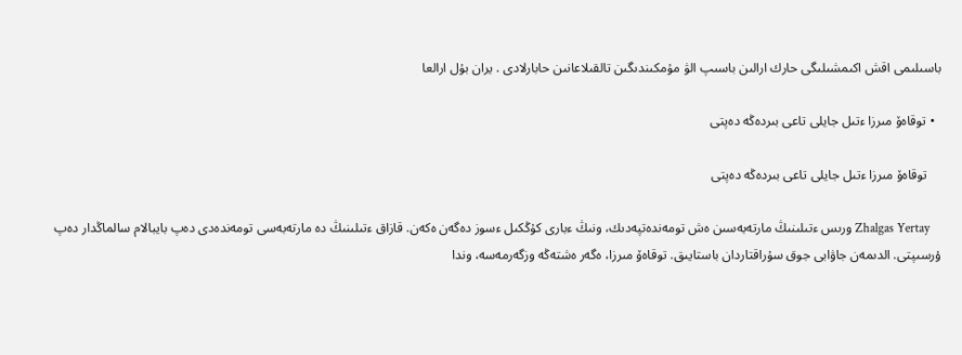باسىلىمى اقش اكىمشىلىگى حارك ارالىن باسىپ الۋ مۇمكىندىگىن تالقىلاعانىن حابارلادى . يران بۇل ارالعا

  • توقاەۆ مىرزا ءتىل جايلى تاعى بىردەڭە دەپتى

    توقاەۆ مىرزا ءتىل جايلى تاعى بىردەڭە دەپتى

    Zhalgas Yertay ورىس ءتىلىنىڭ مارتەبەسىن ەش تومەندەتپەدىك، ونىڭ ءبارى كۇڭكىل ءسوز دەگەن ەكەن. قازاق ءتىلىنىڭ دە مارتەبەسى تومەندەدى دەپ بايبالام سالماڭدار دەپ ۇرسىپتى. الدىمەن جاۋابى جوق سۇراقتاردان باستايىق. توقاەۆ مىرزا، ەگەر ەشتەڭە وزگەرمەسە، وندا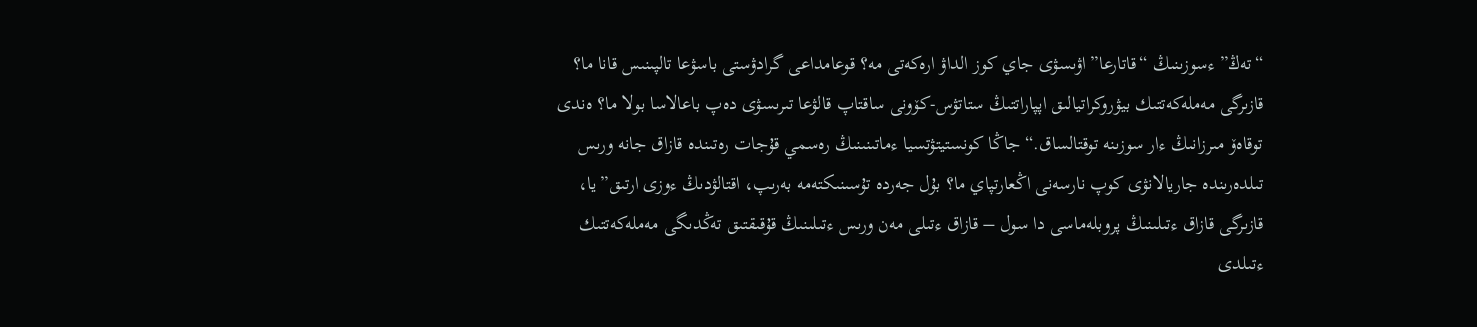“تەڭ” ءسوزىنىڭ “قاتارعا” اۋىسۋى جاي كوز الداۋ ارەكەتى مە؟ قوعامداعى گرادۋستى باسۋعا تالپىنىس قانا ما؟ قازىرگى مەملەكەتتىك بيۋروكراتيالىق اپپاراتتىڭ ستاتۋس-كۆونى ساقتاپ قالۋعا تىرىسۋى دەپ باعالاسا بولا ما؟ ەندى توقاەۆ مىرزانىڭ ءار سوزىنە توقتالساق.“جاڭا كونستيتۋتسيا ءماتىنىنىڭ رەسمي قۇجات رەتىندە قازاق جانە ورىس تىلدەرىندە جاريالانۋى كوپ نارسەنى اڭعارتپاي ما؟ بۇل جەردە تۇسىنىكتەمە بەرىپ، اقتالۋدىڭ ءوزى ارتىق”يا، قازىرگى قازاق ءتىلىنىڭ پروبلەماسى دا سول – قازاق ءتىلى مەن ورىس ءتىلىنىڭ قۇقىقتىق تەڭدىگى مەملەكەتتىك ءتىلدى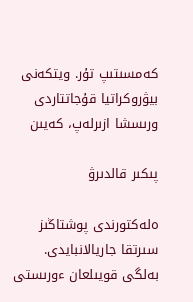كەمسىتىپ تۇر. ويتكەنى بيۋروكراتيا قۇجاتتاردى ورىسشا ازىرلەپ، كەيىن

پىكىر قالدىرۋ

ەلەكتورندى پوشتاڭىز سىرتقا جاريالانبايدى. بەلگى قويىلعان ءورىستى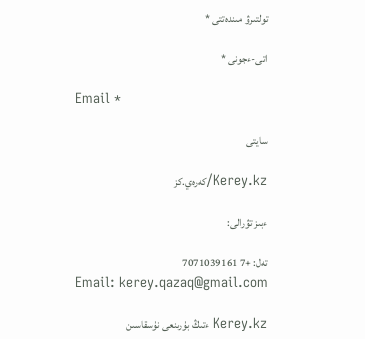تولتىرۋ مىندەتتى *

اتى-ءجونى *

Email *

سايتى

Kerey.kz/كەرەي.كز

ءبىز تۋرالى:

تەل: +7 7071039161
Email: kerey.qazaq@gmail.com

Kerey.kz ءتىڭ بۇرىنعى نۇسقاسىن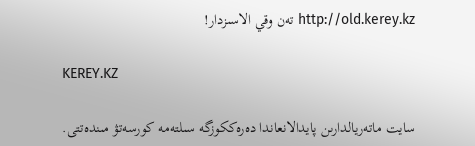http://old.kerey.kz تەن وقي الاسىزدار!

KEREY.KZ

سايت ماتەريالدارىن پايدالانعاندا دەرەككوزگە سىلتەمە كورسەتۋ مىندەتتى.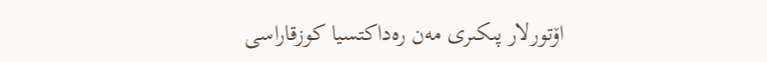اۆتورلار پىكىرى مەن رەداكتسيا كوزقاراسى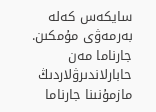سايكەس كەلە بەرمەۋى مۇمكىن. جارناما مەن حابارلاندىرۋلاردىڭ مازمۇنىنا جارناما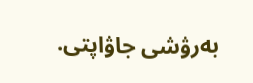بەرۋشى جاۋاپتى.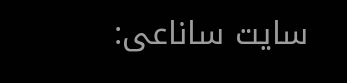سايت ساناعى: